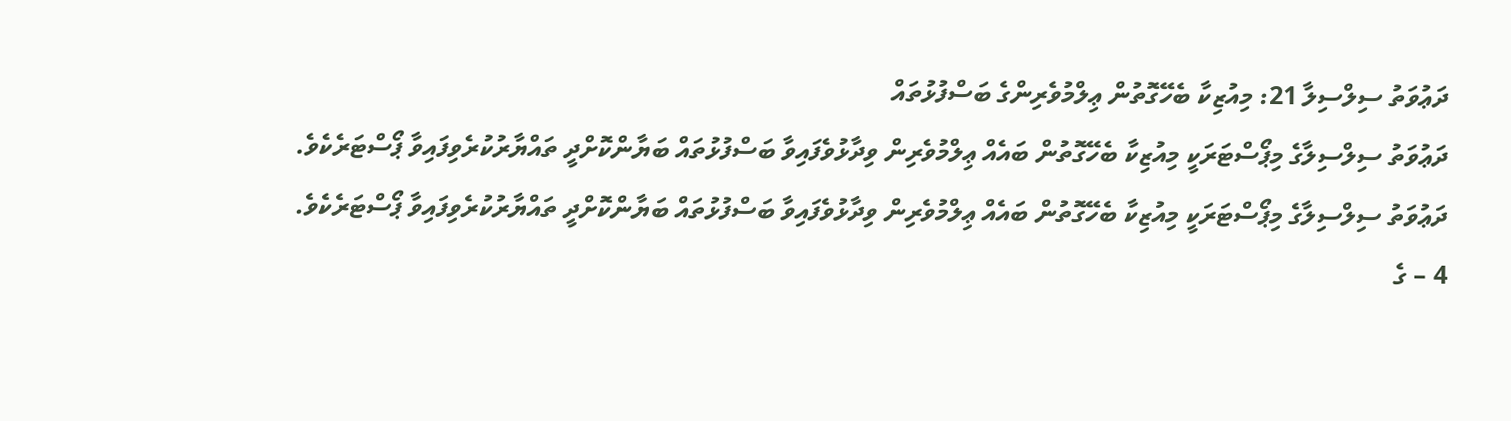ދަޢުވަތު ސިލްސިލާ 21: މިއުޒިކާ ބެހޭގޮތުން ޢިލްމުވެރިންގެ ބަސްފުޅުތައް
ދަޢުވަތު ސިލްސިލާގެ މިޕޯސްޓަރަކީ މިއުޒިކާ ބެހޭގޮތުން ބައެއް ޢިލްމުވެރިން ވިދާޅުވެފައިވާ ބަސްފުޅުތައް ބަޔާންކޮށްދީ ތައްޔާރުކުރެވިފައިވާ ޕޯސްޓަރެކެވެ.
ދަޢުވަތު ސިލްސިލާގެ މިޕޯސްޓަރަކީ މިއުޒިކާ ބެހޭގޮތުން ބައެއް ޢިލްމުވެރިން ވިދާޅުވެފައިވާ ބަސްފުޅުތައް ބަޔާންކޮށްދީ ތައްޔާރުކުރެވިފައިވާ ޕޯސްޓަރެކެވެ.
4 – ގެ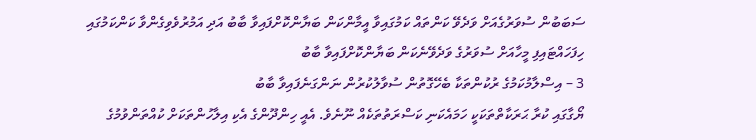ސަބަބުން ސުވަރުގެއަށް ވަދެވޭ ކަންތައް ކަމުގައިވާ އީމާންކަން ބަޔާންކޮށްފައިވާ ބާބު އަދި އަމުރުވެވިގެންވާ ކަންކަމުގައި ހިފަހައްޓައިފި މީހާއަށް ސުވަރުގެ ވަދެވޭނެކަން ބަޔާންކޮށްފައިވާ ބާބު
3 – އިސްލާމުކަމުގެ ރުކުންތަކާ ބެހޭގޮތުން ސުވާލުކުރުން ނަންގަނެފައިވާ ބާބު
ޔޯގާގައި ކުރާ ޙަރަކާތްތަކަކީ ހަމައެކަނި ކަސްރަތުތަކެއް ނޫނެވެ. އެއީ ހިންދޫންގެ އެކި އިލާހުންތަކަށް ކުއްތަންވުމުގެ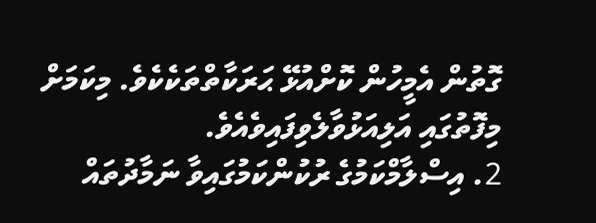ގޮތުން އެމީހުން ކޮށްއުޅޭ ޙަރަކާތްތަކެކެވެ. މިކަމަށް މިފޮތުގައި އަލިއަޅުވާލެވިފައިވެއެވެ.
2. އިސްލާމްކަމުގެ ރުކުންކަމުގައިވާ ނަމާދުތައް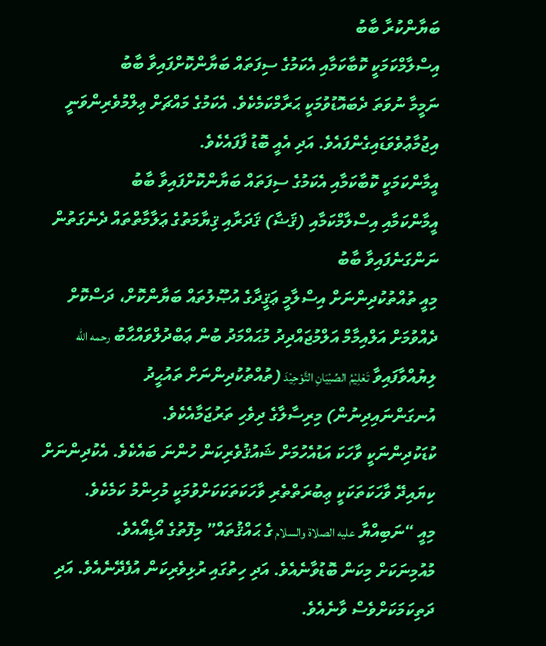ބަޔާންކުރާ ބާބު
އިސްލާމްކަމަކީ ކޮބާކަމާއި އެކަމުގެ ސިފަތައް ބަޔާންކޮށްފައިވާ ބާބު
ނަމީމާ ނުވަތަ ދެބައޮޑުވުމަކީ ޙަރާމްކަމެކެވެ. އެކަމުގެ މައްޗަށް ޢިލްމުވެރިންވަނީ އިޖުމާޢުވެވަޑައިގެންފައެވެ. އަދި އެއީ ބޮޑު ފާފައެކެވެ.
އީމާންކަމަކީ ކޮބާކަމާއި އެކަމުގެ ސިފަތައް ބަޔާންކޮށްފައިވާ ބާބު
އީމާންކަމާއި އިސްލާމްކަމާއި (ޤަޟާ) ޤަދަރާއި ޤިޔާމަތުގެ ޢަލާމާތްތައް ދެނެގަތުން ނަންގަނެފައިވާ ބާބު
މިއީ ތުއްތުކުދިންނަށް އިސްލާމީ ޢަޤީދާގެ އުޞޫލުތައް ބަޔާންކޮށް، ދަސްކޮށް ދެއްވުމަށް އަލްއިމާމް އަލްމުޖައްދިދު މުޙައްމަދު ބުން ޢަބްދުލްވައްޙާބު رحمه الله ލިޔުއްވާފައިވާ تَعْلِيْمُ الصِّبْيَانِ التَّوْحِيْدَ (ތުއްތުކުދިންނަށް ތައުޙީދު އުނގަންނައިދިނުން) މިރިސާލާގެ ދިވެހި ތަރުޖަމާއެކެވެ.
ކުޑަކުދިންނަކީ ވާހަކަ އަޑުއެހުމަށް ޝައުޤުވެރިކަން ހުންނަ ބައެކެވެ. އެކުދިންނަށް ކިޔައިދޭ ވާހަކަތަކަކީ ޢިބުރަތްތެރި ވާހަކަތަކަކަށްވުމަކީ މުހިންމު ކަމެކެވެ.
މިއީ “ނަބިއްޔާ عليه الصلاة والسلام ގެ ޙައްޤުތައް” މިފޮތުގެ އޯޑިއޯއެވެ.
މުއުމިނަކަށް މިކަން ބޮޑުވާނެއެވެ. އަދި ހިތުގައި ރުޅިވެރިކަން އުފެދޭނެއެވެ. އަދި ދަތިކަމަކަށްވެސް ވާނެއެވެ.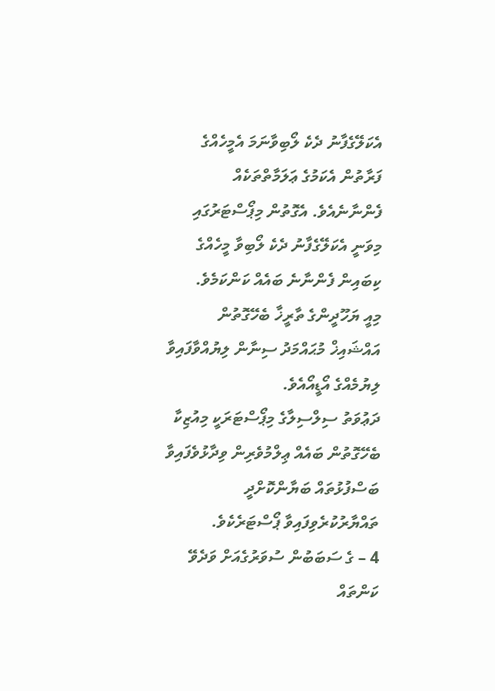އެކަލޭގެފާނު ދެކެ ލޯބިވާނަމަ އެމީހެއްގެ ފަރާތުން އެކަމުގެ ޢަލަމާތްތަކެއް ފެންނާނެއެވެ. އެގޮތުން މިޕޯސްޓަރުގައި މިވަނީ އެކަލޭގެފާނު ދެކެ ލޯބިވާ މީހެއްގެ ކިބައިން ފެންނާނެ ބައެއް ކަންކަމެވެ.
މިއީ ޔަހޫދީންގެ ތާރީޚާ ބެހޭގޮތުން އައްޝައިޚް މުޙައްމަދު ސިނާން ލިޔުއްވާފައިވާ ލިޔުމެއްގެ އޯޑީއޯއެވެ.
ދަޢުވަތު ސިލްސިލާގެ މިޕޯސްޓަރަކީ މިއުޒިކާ ބެހޭގޮތުން ބައެއް ޢިލްމުވެރިން ވިދާޅުވެފައިވާ ބަސްފުޅުތައް ބަޔާންކޮށްދީ ތައްޔާރުކުރެވިފައިވާ ޕޯސްޓަރެކެވެ.
4 – ގެ ސަބަބުން ސުވަރުގެއަށް ވަދެވޭ ކަންތައް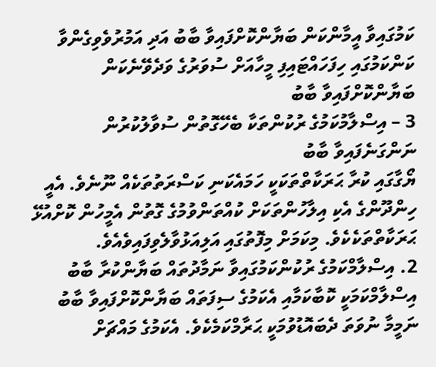ކަމުގައިވާ އީމާންކަން ބަޔާންކޮށްފައިވާ ބާބު އަދި އަމުރުވެވިގެންވާ ކަންކަމުގައި ހިފަހައްޓައިފި މީހާއަށް ސުވަރުގެ ވަދެވޭނެކަން ބަޔާންކޮށްފައިވާ ބާބު
3 – އިސްލާމުކަމުގެ ރުކުންތަކާ ބެހޭގޮތުން ސުވާލުކުރުން ނަންގަނެފައިވާ ބާބު
ޔޯގާގައި ކުރާ ޙަރަކާތްތަކަކީ ހަމައެކަނި ކަސްރަތުތަކެއް ނޫނެވެ. އެއީ ހިންދޫންގެ އެކި އިލާހުންތަކަށް ކުއްތަންވުމުގެ ގޮތުން އެމީހުން ކޮށްއުޅޭ ޙަރަކާތްތަކެކެވެ. މިކަމަށް މިފޮތުގައި އަލިއަޅުވާލެވިފައިވެއެވެ.
2. އިސްލާމްކަމުގެ ރުކުންކަމުގައިވާ ނަމާދުތައް ބަޔާންކުރާ ބާބު
އިސްލާމްކަމަކީ ކޮބާކަމާއި އެކަމުގެ ސިފަތައް ބަޔާންކޮށްފައިވާ ބާބު
ނަމީމާ ނުވަތަ ދެބައޮޑުވުމަކީ ޙަރާމްކަމެކެވެ. އެކަމުގެ މައްޗަށް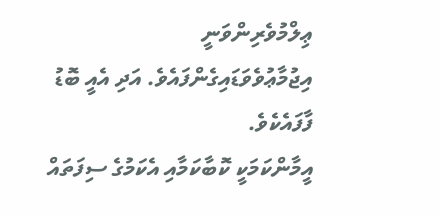ޢިލްމުވެރިންވަނީ އިޖުމާޢުވެވަޑައިގެންފައެވެ. އަދި އެއީ ބޮޑު ފާފައެކެވެ.
އީމާންކަމަކީ ކޮބާކަމާއި އެކަމުގެ ސިފަތައް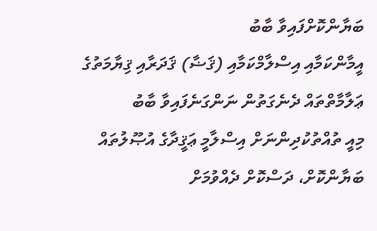ބަޔާންކޮށްފައިވާ ބާބު
އީމާންކަމާއި އިސްލާމްކަމާއި (ޤަޟާ) ޤަދަރާއި ޤިޔާމަތުގެ ޢަލާމާތްތައް ދެނެގަތުން ނަންގަނެފައިވާ ބާބު
މިއީ ތުއްތުކުދިންނަށް އިސްލާމީ ޢަޤީދާގެ އުޞޫލުތައް ބަޔާންކޮށް، ދަސްކޮށް ދެއްވުމަށް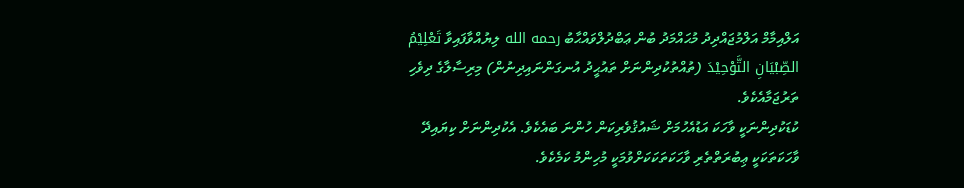އަލްއިމާމް އަލްމުޖައްދިދު މުޙައްމަދު ބުން ޢަބްދުލްވައްޙާބު رحمه الله ލިޔުއްވާފައިވާ تَعْلِيْمُ الصِّبْيَانِ التَّوْحِيْدَ (ތުއްތުކުދިންނަށް ތައުޙީދު އުނގަންނައިދިނުން) މިރިސާލާގެ ދިވެހި ތަރުޖަމާއެކެވެ.
ކުޑަކުދިންނަކީ ވާހަކަ އަޑުއެހުމަށް ޝައުޤުވެރިކަން ހުންނަ ބައެކެވެ. އެކުދިންނަށް ކިޔައިދޭ ވާހަކަތަކަކީ ޢިބުރަތްތެރި ވާހަކަތަކަކަށްވުމަކީ މުހިންމު ކަމެކެވެ.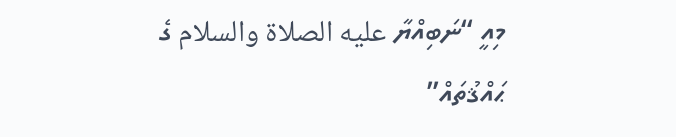މިއީ “ނަބިއްޔާ عليه الصلاة والسلام ގެ ޙައްޤުތައް”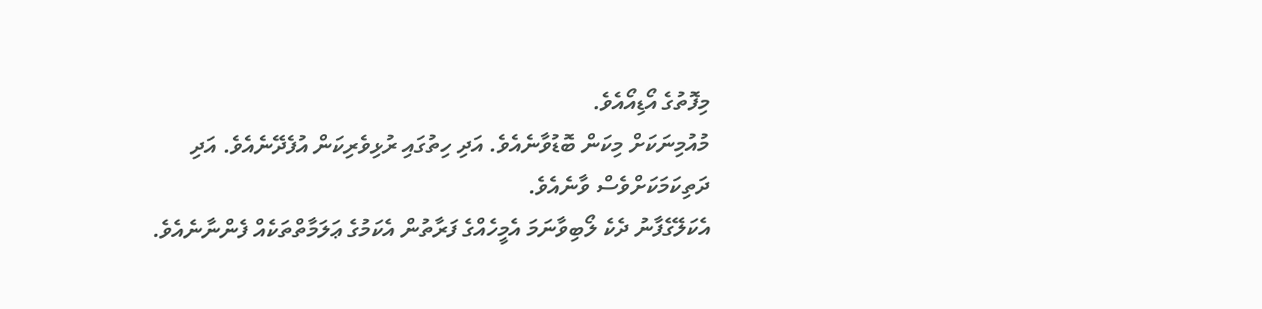މިފޮތުގެ އޯޑިއޯއެވެ.
މުއުމިނަކަށް މިކަން ބޮޑުވާނެއެވެ. އަދި ހިތުގައި ރުޅިވެރިކަން އުފެދޭނެއެވެ. އަދި ދަތިކަމަކަށްވެސް ވާނެއެވެ.
އެކަލޭގެފާނު ދެކެ ލޯބިވާނަމަ އެމީހެއްގެ ފަރާތުން އެކަމުގެ ޢަލަމާތްތަކެއް ފެންނާނެއެވެ.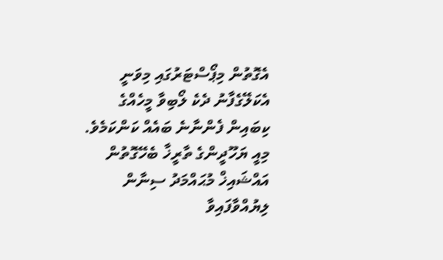އެގޮތުން މިޕޯސްޓަރުގައި މިވަނީ އެކަލޭގެފާނު ދެކެ ލޯބިވާ މީހެއްގެ ކިބައިން ފެންނާނެ ބައެއް ކަންކަމެވެ.
މިއީ ޔަހޫދީންގެ ތާރީޚާ ބެހޭގޮތުން އައްޝައިޚް މުޙައްމަދު ސިނާން ލިޔުއްވާފައިވާ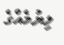ލިޔުމެއްގެ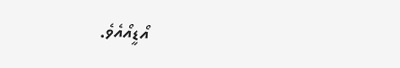އޯޑީއޯއެވެ.